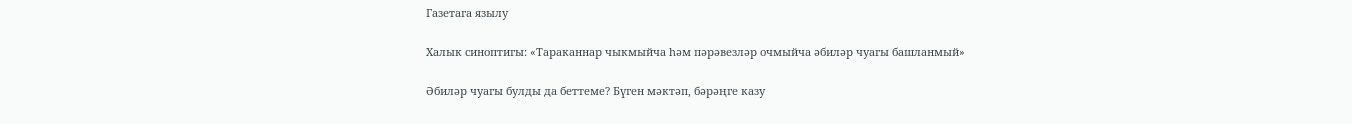Газетага язылу

Халык синоптигы: «Тараканнар чыкмыйча һәм пәрәвезләр очмыйча әбиләр чуагы башланмый»

Әбиләр чуагы булды да беттеме? Бүген мәктәп, бәрәңге казу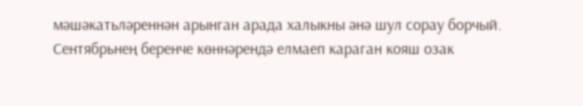мәшәкатьләреннән арынган арада халыкны әнә шул сорау борчый. Сентябрьнең беренче көннәрендә елмаеп караган кояш озак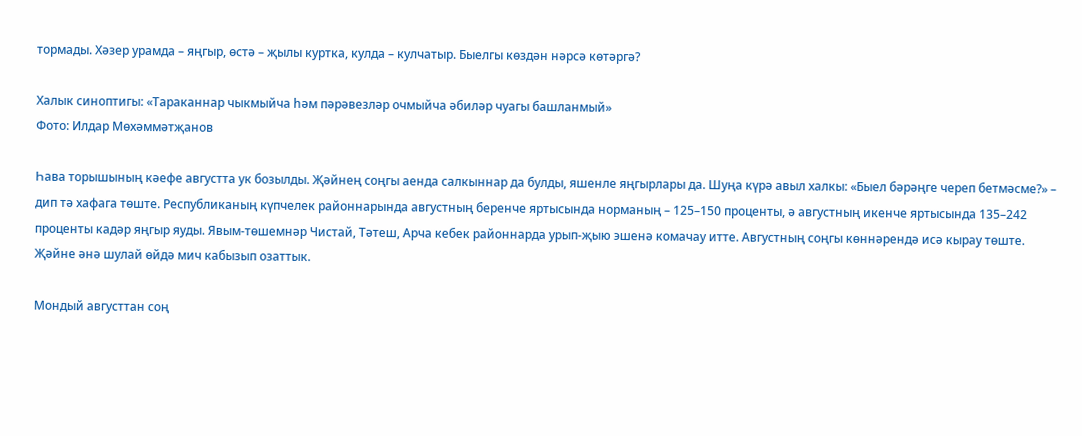тормады. Хәзер урамда – яңгыр, өстә – җылы куртка, кулда – кулчатыр. Быелгы көздән нәрсә көтәргә?

Халык синоптигы: «Тараканнар чыкмыйча һәм пәрәвезләр очмыйча әбиләр чуагы башланмый»
Фото: Илдар Мөхәммәтҗанов

Һава торышының кәефе августта ук бозылды. Җәйнең соңгы аенда салкыннар да булды, яшенле яңгырлары да. Шуңа күрә авыл халкы: «Быел бәрәңге череп бетмәсме?» – дип тә хафага төште. Республиканың күпчелек районнарында августның беренче яртысында норманың – 125–150 проценты, ә августның икенче яртысында 135–242 проценты кадәр яңгыр яуды. Явым-төшемнәр Чистай, Тәтеш, Арча кебек районнарда урып-җыю эшенә комачау итте. Августның соңгы көннәрендә исә кырау төште. Җәйне әнә шулай өйдә мич кабызып озаттык.

Мондый августтан соң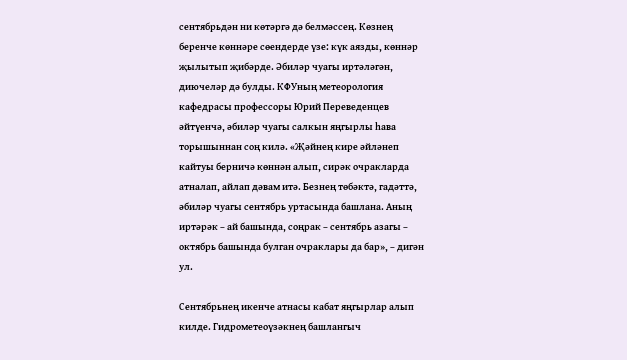сентябрьдән ни көтәргә дә белмәссең. Көзнең беренче көннәре сөендерде үзе: күк аязды, көннәр җылытып җибәрде. Әбиләр чуагы иртәләгән, диючеләр дә булды. КФУның метеорология кафедрасы профессоры Юрий Переведенцев әйтүенчә, әбиләр чуагы салкын яңгырлы һава торышыннан соң килә. «Җәйнең кире әйләнеп кайтуы берничә көннән алып, сирәк очракларда атналап, айлап дәвам итә. Безнең төбәктә, гадәттә, әбиләр чуагы сентябрь уртасында башлана. Аның иртәрәк – ай башында, соңрак – сентябрь азагы – октябрь башында булган очраклары да бар», – дигән ул.

Сентябрьнең икенче атнасы кабат яңгырлар алып килде. Гидрометеоүзәкнең башлангыч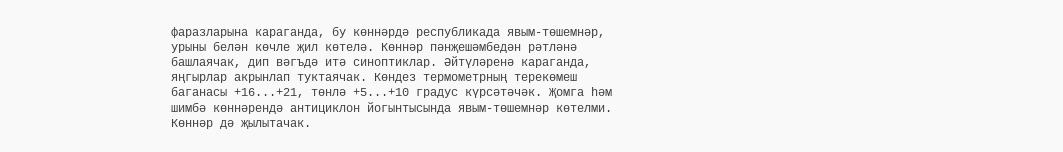фаразларына караганда, бу көннәрдә республикада явым-төшемнәр, урыны белән көчле җил көтелә. Көннәр пәнҗешәмбедән рәтләнә башлаячак, дип вәгъдә итә синоптиклар. Әйтүләренә караганда, яңгырлар акрынлап туктаячак. Көндез термометрның терекөмеш баганасы +16...+21, төнлә +5...+10 градус күрсәтәчәк. Җомга һәм шимбә көннәрендә антициклон йогынтысында явым-төшемнәр көтелми. Көннәр дә җылытачак.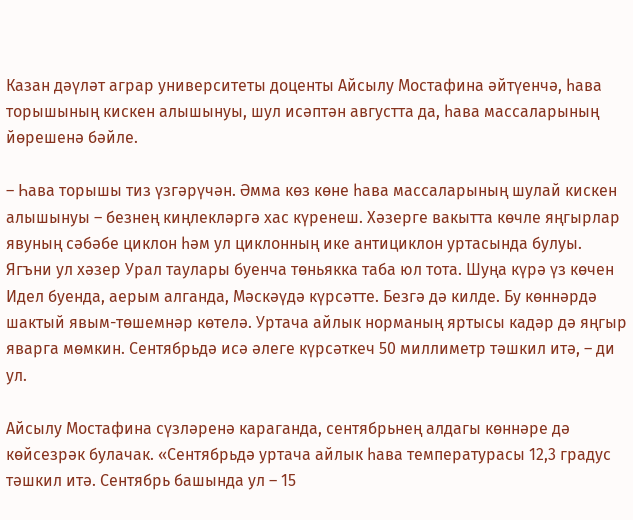Казан дәүләт аграр университеты доценты Айсылу Мостафина әйтүенчә, һава торышының кискен алышынуы, шул исәптән августта да, һава массаларының йөрешенә бәйле.

– Һава торышы тиз үзгәрүчән. Әмма көз көне һава массаларының шулай кискен алышынуы – безнең киңлекләргә хас күренеш. Хәзерге вакытта көчле яңгырлар явуның сәбәбе циклон һәм ул циклонның ике антициклон уртасында булуы. Ягъни ул хәзер Урал таулары буенча төньякка таба юл тота. Шуңа күрә үз көчен Идел буенда, аерым алганда, Мәскәүдә күрсәтте. Безгә дә килде. Бу көннәрдә шактый явым-төшемнәр көтелә. Уртача айлык норманың яртысы кадәр дә яңгыр яварга мөмкин. Сентябрьдә исә әлеге күрсәткеч 50 миллиметр тәшкил итә, – ди ул.

Айсылу Мостафина сүзләренә караганда, сентябрьнең алдагы көннәре дә көйсезрәк булачак. «Сентябрьдә уртача айлык һава температурасы 12,3 градус тәшкил итә. Сентябрь башында ул – 15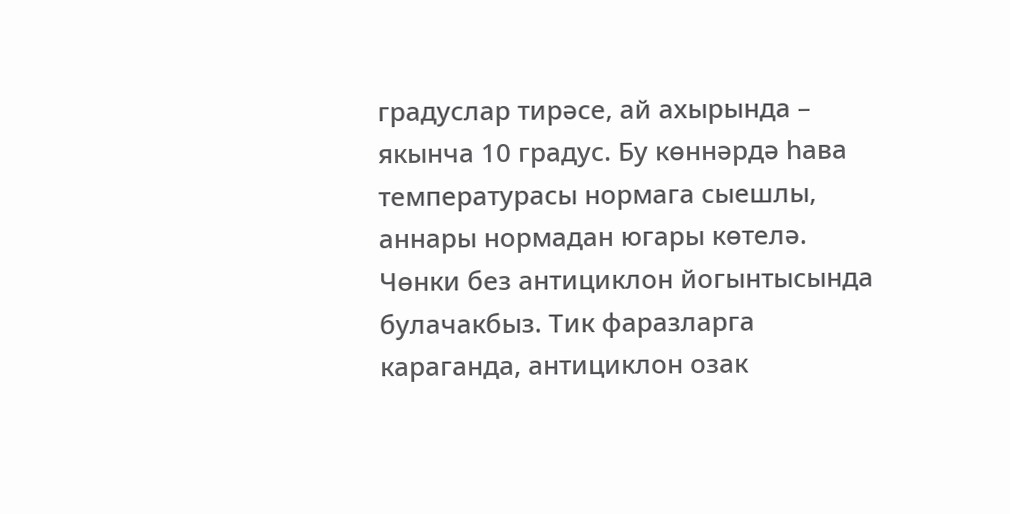градуслар тирәсе, ай ахырында – якынча 10 градус. Бу көннәрдә һава температурасы нормага сыешлы, аннары нормадан югары көтелә. Чөнки без антициклон йогынтысында булачакбыз. Тик фаразларга караганда, антициклон озак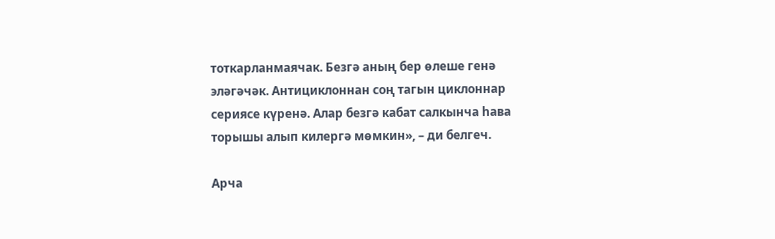тоткарланмаячак. Безгә аның бер өлеше генә эләгәчәк. Антициклоннан соң тагын циклоннар сериясе күренә. Алар безгә кабат салкынча һава торышы алып килергә мөмкин», – ди белгеч.

Арча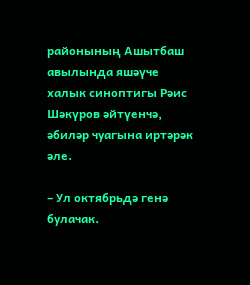районының Ашытбаш авылында яшәүче халык синоптигы Рәис Шәкүров әйтүенчә, әбиләр чуагына иртәрәк әле.

– Ул октябрьдә генә булачак.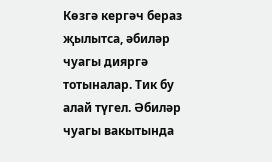Көзгә кергәч бераз җылытса, әбиләр чуагы дияргә тотыналар. Тик бу алай түгел. Әбиләр чуагы вакытында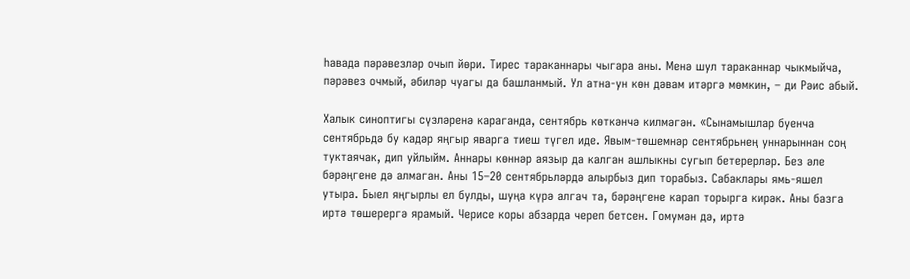һавада пәрәвезләр очып йөри. Тирес тараканнары чыгара аны. Менә шул тараканнар чыкмыйча, пәрәвез очмый, әбиләр чуагы да башланмый. Ул атна-ун көн дәвам итәргә мөмкин, – ди Рәис абый.

Халык синоптигы сүзләренә караганда, сентябрь көткәнчә килмәгән. «Сынамышлар буенча сентябрьдә бу кадәр яңгыр яварга тиеш түгел иде. Явым-төшемнәр сентябрьнең уннарыннан соң туктаячак, дип уйлыйм. Аннары көннәр аязыр да калган ашлыкны сугып бетерерләр. Без әле бәрәңгене дә алмаган. Аны 15–20 сентябрьләрдә алырбыз дип торабыз. Сабаклары ямь-яшел утыра. Быел яңгырлы ел булды, шуңа күрә алгач та, бәрәңгене карап торырга кирәк. Аны базга иртә төшерергә ярамый. Черисе коры абзарда череп бетсен. Гомумән дә, иртә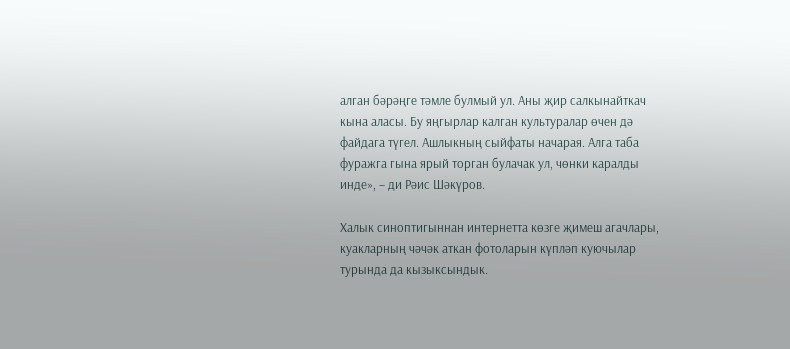алган бәрәңге тәмле булмый ул. Аны җир салкынайткач кына аласы. Бу яңгырлар калган культуралар өчен дә файдага түгел. Ашлыкның сыйфаты начарая. Алга таба фуражга гына ярый торган булачак ул, чөнки каралды инде», – ди Рәис Шәкүров.

Халык синоптигыннан интернетта көзге җимеш агачлары, куакларның чәчәк аткан фотоларын күпләп куючылар турында да кызыксындык.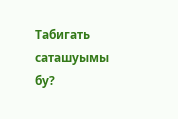Табигать саташуымы бу?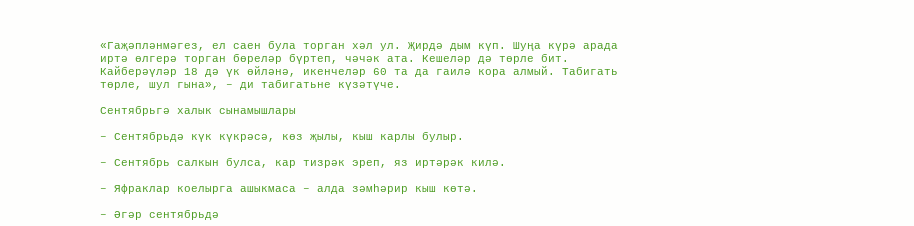«Гаҗәпләнмәгез, ел саен була торган хәл ул. Җирдә дым күп. Шуңа күрә арада иртә өлгерә торган бөреләр бүртеп, чәчәк ата. Кешеләр дә төрле бит. Кайберәүләр 18 дә үк өйләнә, икенчеләр 60 та да гаилә кора алмый. Табигать төрле, шул гына», – ди табигатьне күзәтүче.

Сентябрьгә халык сынамышлары

– Сентябрьдә күк күкрәсә, көз җылы, кыш карлы булыр.

– Сентябрь салкын булса, кар тизрәк эреп, яз иртәрәк килә.

– Яфраклар коелырга ашыкмаса – алда зәмһәрир кыш көтә.

– Әгәр сентябрьдә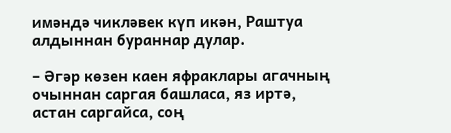имәндә чикләвек күп икән, Раштуа алдыннан бураннар дулар.

– Әгәр көзен каен яфраклары агачның очыннан саргая башласа, яз иртә, астан саргайса, соң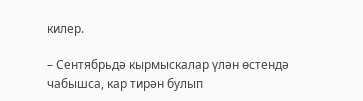килер.

– Сентябрьдә кырмыскалар үлән өстендә чабышса, кар тирән булып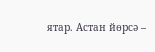ятар. Астан йөрсә –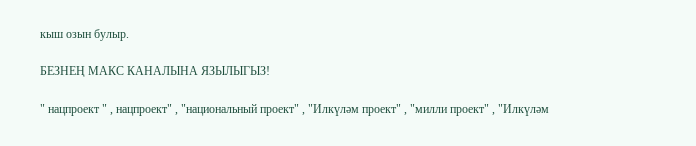кыш озын булыр.

БЕЗНЕҢ МАКС КАНАЛЫНА ЯЗЫЛЫГЫЗ!

" нацпроект " , нацпроект" , "национальный проект" , "Илкүләм проект" , "милли проект" , "Илкүләм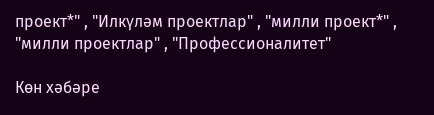проект*" , "Илкүләм проектлар" , "милли проект*" , "милли проектлар" , "Профессионалитет"

Көн хәбәре